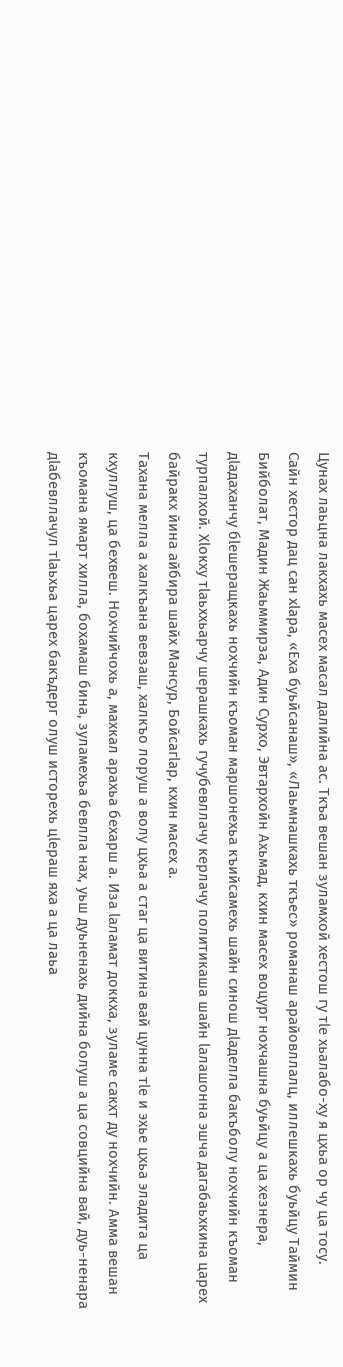Цунах лаьцна лакхахь масех масал далийна ас. Ткъа вешан зуламхой хестош гу тӏе хьалабо-ху я цхьа ор чу ца тосу.
Сайн хестор дац сан хӏара, «Еха буьйсанаш», «Лаьмнашкахь ткъес» романаш арайовллалц, иллешкахь буьйцу Таймин Бийболат, Мадин Жаьммирза, Адин Сурхо, Эвтархойн Ахьмад, кхин масех воцург нохчашна буьйцу а ца хезнера, дӏадаханчу бӏешеращкахь нохчийн къоман маршонехьа къийсамехь шайн синош дӏаделла бакъболу нохчийн къоман турпалхой. Хӏокху тӏаьххьарчу шерашкахь гучубевллачу керлачу политикаша шайн ӏалашонна эшча дагабаьхкина царех байракх йина айбира шайх Мансур, Бойсагӏар, кхин масех а.
Тахана мелла а халкъана вевзаш, халкъо лоруш а волу цхьа а стаг ца витина вай цунна тӏе и эхье цхьа эладита ца кхуллуш, ца бехвеш. Нохчийчохь а, махкал арахьа бехарш а. Иза ӏаламат доккха, зуламе сакхт ду нохчийн. Амма вешан къомана ямарт хилла, бохамаш бина, зуламехьа бевлла нах, уьш дуьненахь дийна болуш а ца совцийна вай, дуь-ненара дӏабевллачул тӏаьхьа царех бакъдерг олуш исторехь цӏераш яха а ца лаьа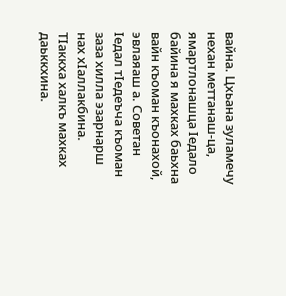вайна. Цхьана зуламечу нехан меттанаш-ца, ямартлонашца ӏедало байина я махках баьхна вайн къоман къонахой, эвлаяаш а. Советан ӏедал тӏедеъча къоман заза хилла эзарнарш нах хӏаллакбина. Тӏаккха халкъ махках даьккхина.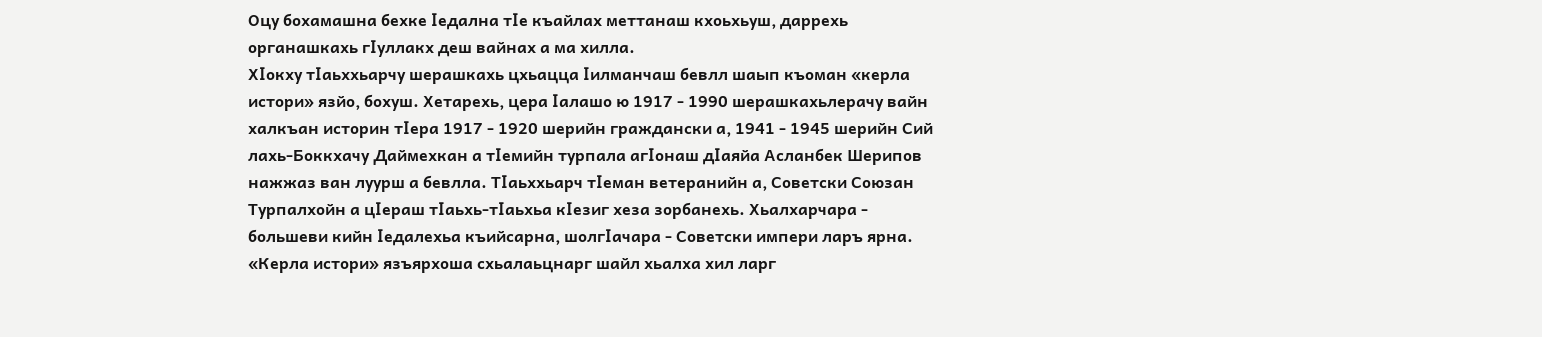Оцу бохамашна бехке ӏедална тӏе къайлах меттанаш кхоьхьуш, даррехь органашкахь гӏуллакх деш вайнах а ма хилла.
Хӏокху тӏаьххьарчу шерашкахь цхьацца ӏилманчаш бевлл шаып къоман «керла истори» язйо, бохуш. Хетарехь, цера ӏалашо ю 1917 - 1990 шерашкахьлерачу вайн халкъан историн тӏера 1917 - 1920 шерийн граждански а, 1941 - 1945 шерийн Сий лахь-Боккхачу Даймехкан а тӏемийн турпала агӏонаш дӏаяйа Асланбек Шерипов нажжаз ван луурш а бевлла. Тӏаьххьарч тӏеман ветеранийн а, Советски Союзан Турпалхойн а цӏераш тӏаьхь-тӏаьхьа кӏезиг хеза зорбанехь. Хьалхарчара - большеви кийн ӏедалехьа къийсарна, шолгӏачара - Советски импери ларъ ярна.
«Керла истори» язъярхоша схьалаьцнарг шайл хьалха хил ларг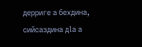дерриге а бехдина, сийсаздина дӏа а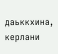даьккхина, керлани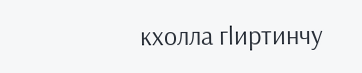кхолла гӏиртинчу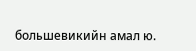большевикийн амал ю.